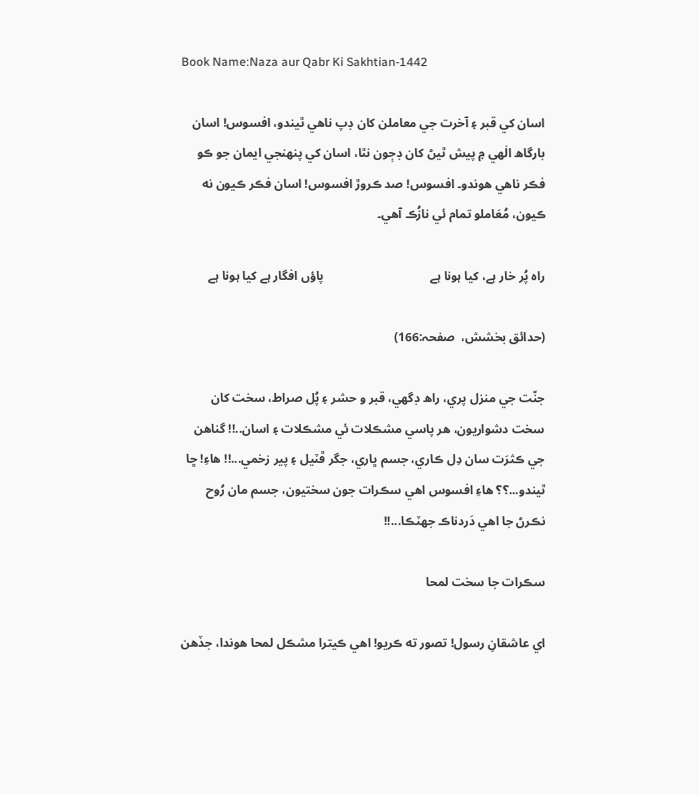Book Name:Naza aur Qabr Ki Sakhtian-1442

اسان کي قبر ۽ آخرت جي معاملن کان ڊپ ناهي ٿيندو، افسوس! اسان بارگاھ الٰهي ۾ پيش ٿيڻ کان ڊڄون نٿا، اسان کي پنهنجي ايمان جو ڪو فڪر ناهي هوندو۔ افسوس! صد ڪروڙ افسوس! اسان فڪر ڪيون نه ڪيون، مُعَاملو تمام ئي نازُڪ آهي۔

راہ پُر خار ہے، کیا ہونا ہے                                  پاؤں افگار ہے کیا ہونا ہے

(حدائق بخشش،  صفحہ:166)

جنّت جي منزل پري، راھ ڊگھي، قبر و حشر ۽ پُل صراط، سخت کان سخت دشواريون، هر پاسي مشڪلات ئي مشڪلات ۽ اسان..!! گناهن جي ڪثرَت سان دِل ڪاري، جسم ڀاري، جگر ڦٽيل ۽ پير زخمي...!! هاءِ! ڇا ٿيندو...؟؟ هاءِ افسوس اهي سڪرات جون سختيون، جسم مان رُوح نڪرڻ جا اهي دَردناڪ جھٽڪا...!!

سڪرات جا سخت لمحا

اي عاشقانِ رسول! تصور ته ڪريو! اهي ڪيترا مشڪل لمحا هوندا، جڏهن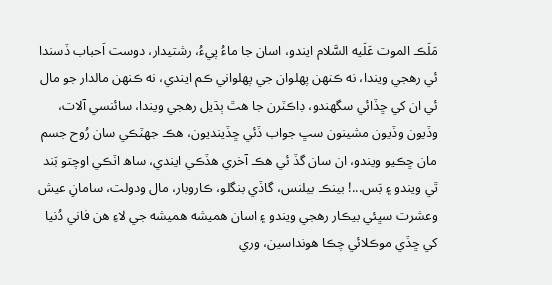مَلَڪ الموت عَلَيه السَّلام ايندو، اسان جا ماءُ پيءُ، رشتيدار، دوست اَحباب ڏسندا ئي رهجي ويندا، نه ڪنهن پهلوان جي پهلواني ڪم ايندي، نه ڪنهن مالدار جو مال ئي ان کي ڇڏائي سگھندو، ڊاڪٽرن جا هٿ ٻڌيل رهجي ويندا، سائنسي آلات، وڏيون وڏيون مشينون سڀ جواب ڏئي ڇڏينديون، هڪ جھٽڪي سان رُوح جسم مان ڇڪيو ويندو، ان سان گڏ ئي هڪ آخري هڏڪي ايندي، ساھ اٽڪي اوچتو بَند ٿي ويندو ۽ بَس...! بينڪ بيلنس، گاڏي بنگلو، ڪاروبار، مال ودولت، سامانِ عيش وعشرت سڀئي بيڪار رهجي ويندو ۽ اسان هميشه هميشه جي لاءِ هن فاني دُنيا کي ڇڏي موڪلائي چڪا هونداسين، وري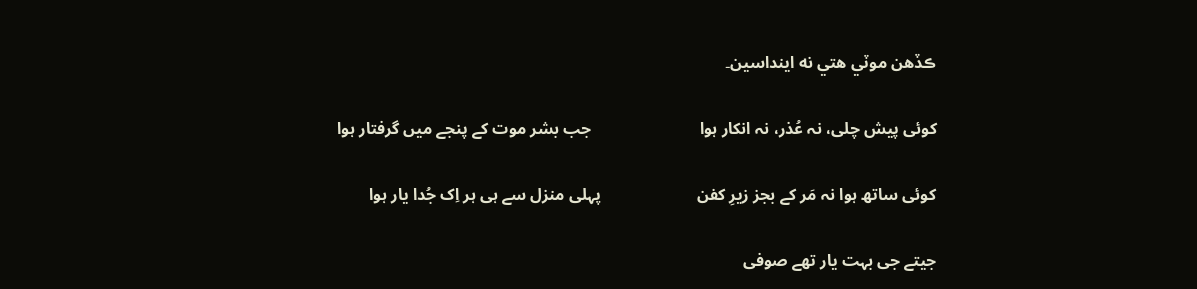ڪڏهن موٽي هتي نه اينداسين۔

کوئی پیش چلی، نہ عُذر، نہ انکار ہوا                          جب بشر موت کے پنجے میں گرفتار ہوا

کوئی ساتھ ہوا نہ مَر کے بجز زیرِ کفن                       پہلی منزل سے ہی ہر اِک جُدا یار ہوا

جیتے جی بہت یار تھے صوفی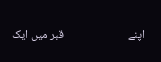اپنے                        قبر میں ایک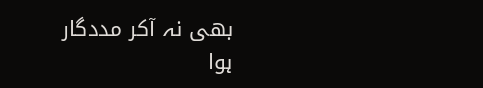بھی نہ آکر مددگار ہوا